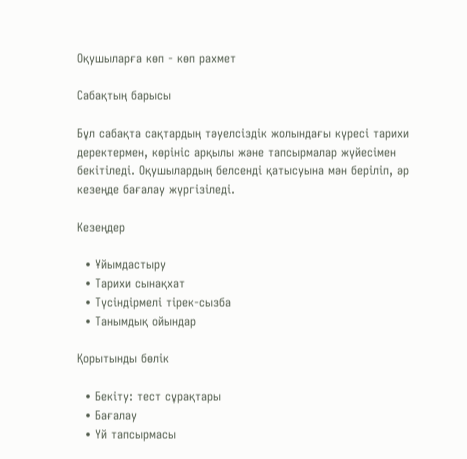Оқушыларға көп - көп рахмет

Сабақтың барысы

Бұл сабақта сақтардың тәуелсіздік жолындағы күресі тарихи деректермен, көрініс арқылы және тапсырмалар жүйесімен бекітіледі. Оқушылардың белсенді қатысуына мән беріліп, әр кезеңде бағалау жүргізіледі.

Кезеңдер

  • Ұйымдастыру
  • Тарихи сынақхат
  • Түсіндірмелі тірек-сызба
  • Танымдық ойындар

Қорытынды бөлік

  • Бекіту: тест сұрақтары
  • Бағалау
  • Үй тапсырмасы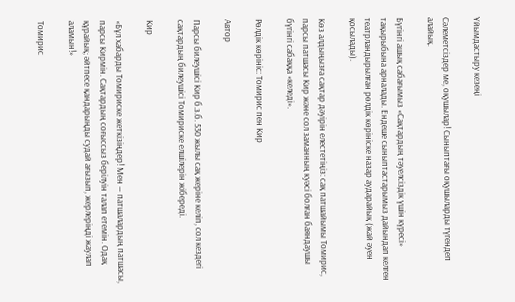Ұйымдастыру кезеңі

Сәлеметсіздер ме, оқушылар! Сыныптағы оқушыларды түгендеп алайық.

Бүгінгі ашық сабағымыз «Сақтардың тәуелсіздік үшін күресі» тақырыбына арналады. Ендеше сыныптастарымыз дайындап келген театрландырылған рөлдік көрініске назар аударайық (жай әуен қосылады).

Көз алдыңызға сақтар дәуірін елестетіңіз: сақ патшайымы Томирис, парсы патшасы Кир және сол заманның куәсі болған баяндаушы бүгінгі сабаққа «келеді».

Рөлдік көрініс: Томирис пен Кир

Автор

Парсы билеушісі Кир б.з.б. 530 жылы сақ жеріне келіп, сол кездегі сақтардың билеушісі Томириске елшілерін жібереді.

Кир

«Бұл хабарды Томириске жеткізіңдер! Мен — патшалардың патшасы, парсы Кирмін. Сақтардың соғыссыз берілуін талап етемін. Одақ құрайық; әйтпесе қандарыңды судай ағызып, жерлеріңді жаулап аламын!»

Томирис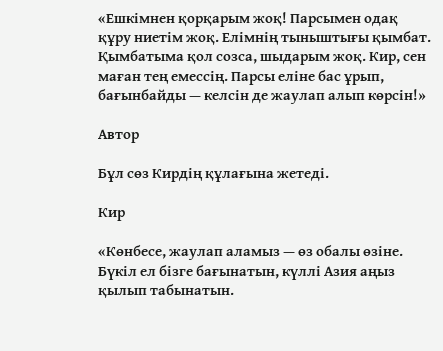«Ешкімнен қорқарым жоқ! Парсымен одақ құру ниетім жоқ. Елімнің тыныштығы қымбат. Қымбатыма қол созса, шыдарым жоқ. Кир, сен маған тең емессің. Парсы еліне бас ұрып, бағынбайды — келсін де жаулап алып көрсін!»

Автор

Бұл сөз Кирдің құлағына жетеді.

Кир

«Көнбесе, жаулап аламыз — өз обалы өзіне. Бүкіл ел бізге бағынатын, күллі Азия аңыз қылып табынатын.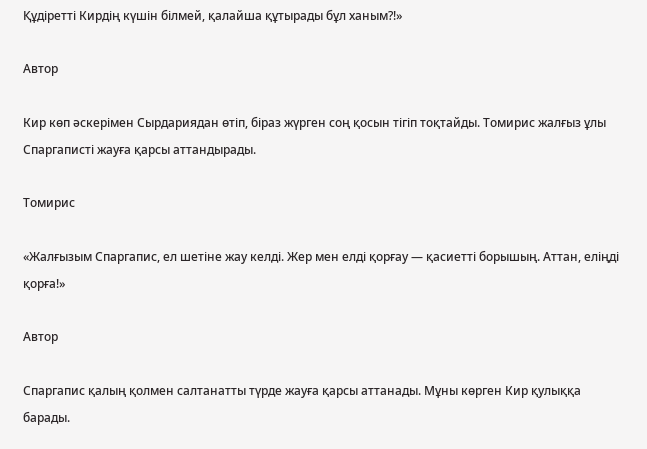Құдіретті Кирдің күшін білмей, қалайша құтырады бұл ханым?!»

Автор

Кир көп әскерімен Сырдариядан өтіп, біраз жүрген соң қосын тігіп тоқтайды. Томирис жалғыз ұлы Спаргаписті жауға қарсы аттандырады.

Томирис

«Жалғызым Спаргапис, ел шетіне жау келді. Жер мен елді қорғау — қасиетті борышың. Аттан, еліңді қорға!»

Автор

Спаргапис қалың қолмен салтанатты түрде жауға қарсы аттанады. Мұны көрген Кир қулыққа барады.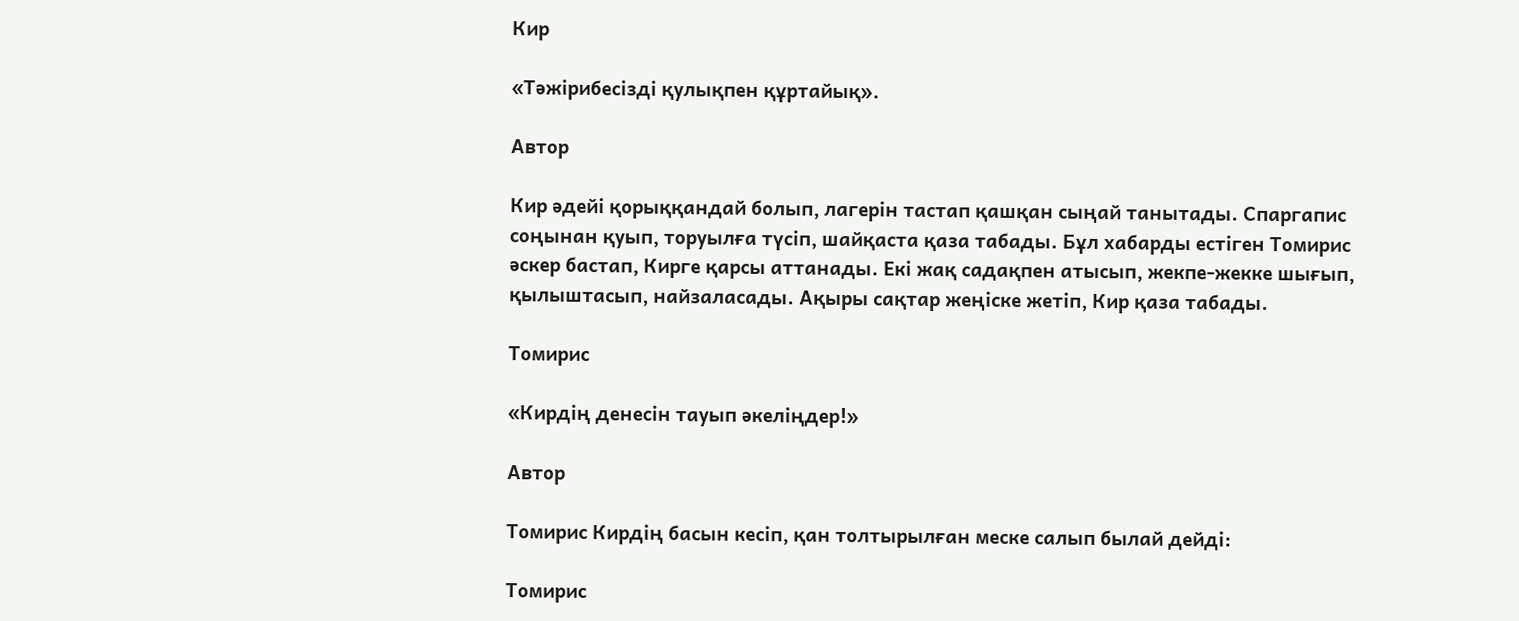Кир

«Тәжірибесізді қулықпен құртайық».

Автор

Кир әдейі қорыққандай болып, лагерін тастап қашқан сыңай танытады. Спаргапис соңынан қуып, торуылға түсіп, шайқаста қаза табады. Бұл хабарды естіген Томирис әскер бастап, Кирге қарсы аттанады. Екі жақ садақпен атысып, жекпе-жекке шығып, қылыштасып, найзаласады. Ақыры сақтар жеңіске жетіп, Кир қаза табады.

Томирис

«Кирдің денесін тауып әкеліңдер!»

Автор

Томирис Кирдің басын кесіп, қан толтырылған меске салып былай дейді:

Томирис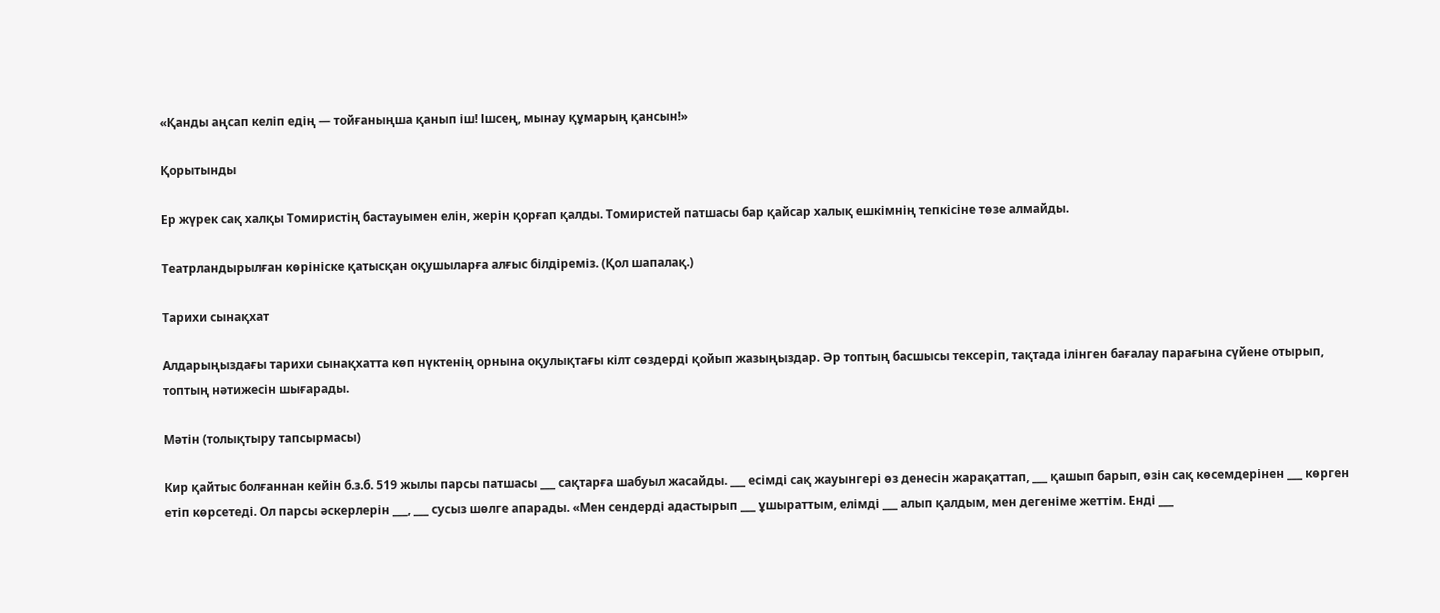«Қанды аңсап келіп едің — тойғаныңша қанып іш! Ішсең, мынау құмарың қансын!»

Қорытынды

Ер жүрек сақ халқы Томиристің бастауымен елін, жерін қорғап қалды. Томиристей патшасы бар қайсар халық ешкімнің тепкісіне төзе алмайды.

Театрландырылған көрініске қатысқан оқушыларға алғыс білдіреміз. (Қол шапалақ.)

Тарихи сынақхат

Алдарыңыздағы тарихи сынақхатта көп нүктенің орнына оқулықтағы кілт сөздерді қойып жазыңыздар. Әр топтың басшысы тексеріп, тақтада ілінген бағалау парағына сүйене отырып, топтың нәтижесін шығарады.

Мәтін (толықтыру тапсырмасы)

Кир қайтыс болғаннан кейін б.з.б. 519 жылы парсы патшасы ___ сақтарға шабуыл жасайды. ___ есімді сақ жауынгері өз денесін жарақаттап, ___ қашып барып, өзін сақ көсемдерінен ___ көрген етіп көрсетеді. Ол парсы әскерлерін ___, ___ сусыз шөлге апарады. «Мен сендерді адастырып ___ ұшыраттым, елімді ___ алып қалдым, мен дегеніме жеттім. Енді ___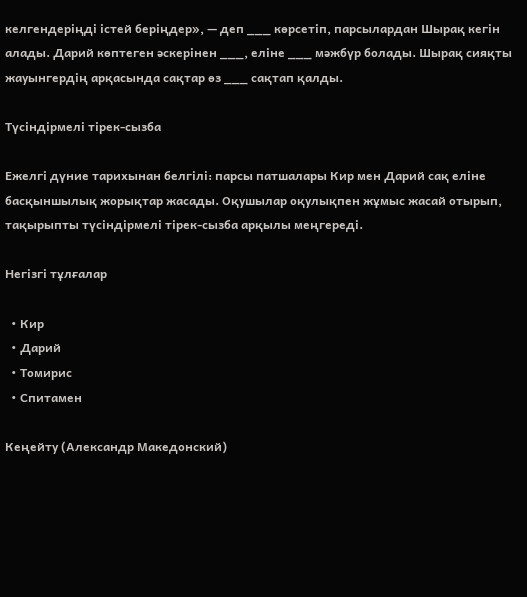келгендеріңді істей беріңдер», — деп ___ көрсетіп, парсылардан Шырақ кегін алады. Дарий көптеген әскерінен ___, еліне ___ мәжбүр болады. Шырақ сияқты жауынгердің арқасында сақтар өз ___ сақтап қалды.

Түсіндірмелі тірек-сызба

Ежелгі дүние тарихынан белгілі: парсы патшалары Кир мен Дарий сақ еліне басқыншылық жорықтар жасады. Оқушылар оқулықпен жұмыс жасай отырып, тақырыпты түсіндірмелі тірек-сызба арқылы меңгереді.

Негізгі тұлғалар

  • Кир
  • Дарий
  • Томирис
  • Спитамен

Кеңейту (Александр Македонский)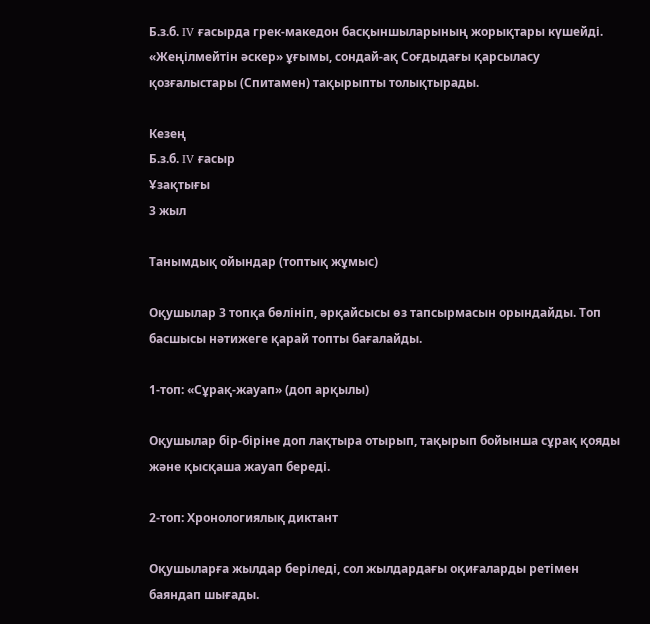Б.з.б. IV ғасырда грек-македон басқыншыларының жорықтары күшейді. «Жеңілмейтін әскер» ұғымы, сондай-ақ Соғдыдағы қарсыласу қозғалыстары (Спитамен) тақырыпты толықтырады.

Кезең
Б.з.б. IV ғасыр
Ұзақтығы
3 жыл

Танымдық ойындар (топтық жұмыс)

Оқушылар 3 топқа бөлініп, әрқайсысы өз тапсырмасын орындайды. Топ басшысы нәтижеге қарай топты бағалайды.

1-топ: «Сұрақ-жауап» (доп арқылы)

Оқушылар бір-біріне доп лақтыра отырып, тақырып бойынша сұрақ қояды және қысқаша жауап береді.

2-топ: Хронологиялық диктант

Оқушыларға жылдар беріледі, сол жылдардағы оқиғаларды ретімен баяндап шығады.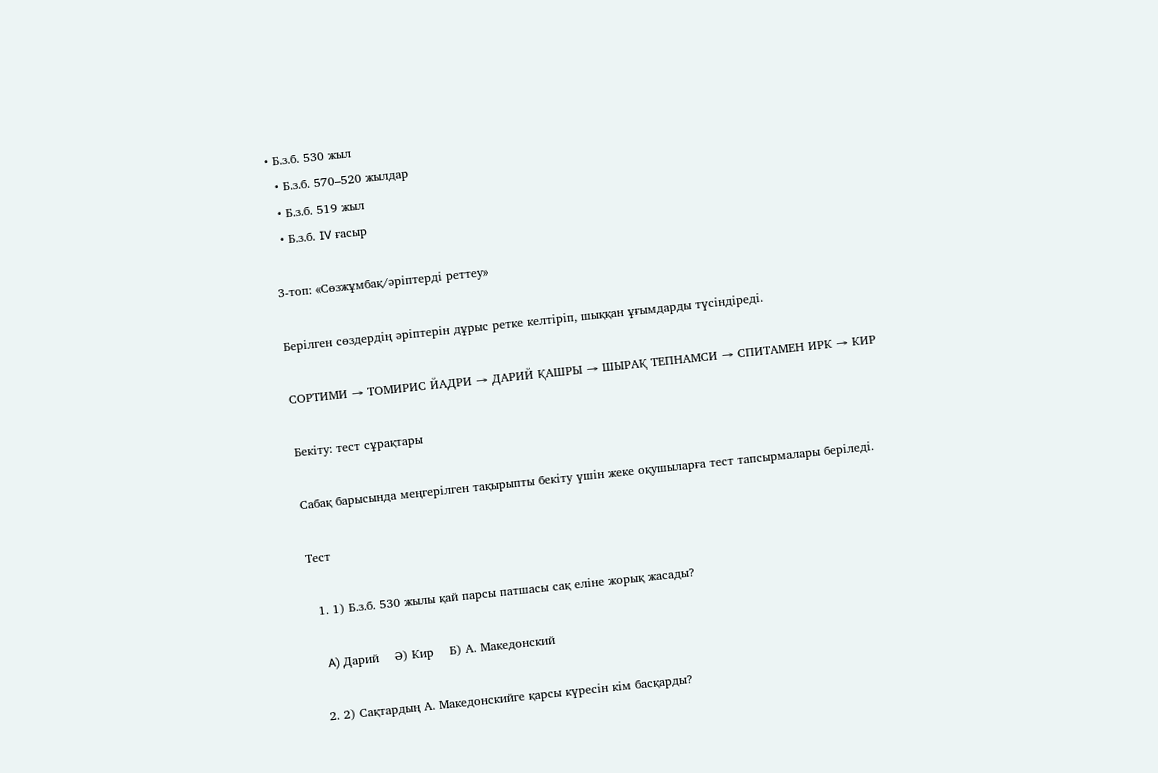• Б.з.б. 530 жыл
  • Б.з.б. 570–520 жылдар
  • Б.з.б. 519 жыл
  • Б.з.б. IV ғасыр

3-топ: «Сөзжұмбақ/әріптерді реттеу»

Берілген сөздердің әріптерін дұрыс ретке келтіріп, шыққан ұғымдарды түсіндіреді.

СОРТИМИ → ТОМИРИС ЙАДРИ → ДАРИЙ ҚАШРЫ → ШЫРАҚ ТЕПНАМСИ → СПИТАМЕН ИРК → КИР

Бекіту: тест сұрақтары

Сабақ барысында меңгерілген тақырыпты бекіту үшін жеке оқушыларға тест тапсырмалары беріледі.

Тест

  1. 1) Б.з.б. 530 жылы қай парсы патшасы сақ еліне жорық жасады?

    A) Дарий    Ә) Кир    Б) А. Македонский

  2. 2) Сақтардың А. Македонскийге қарсы күресін кім басқарды?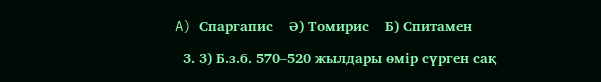A) Спаргапис    Ә) Томирис    Б) Спитамен

  3. 3) Б.з.б. 570–520 жылдары өмір сүрген сақ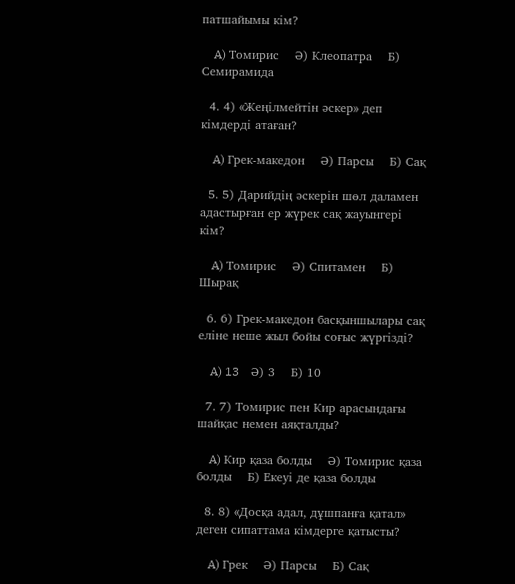патшайымы кім?

    A) Томирис    Ә) Клеопатра    Б) Семирамида

  4. 4) «Жеңілмейтін әскер» деп кімдерді атаған?

    A) Грек-македон    Ә) Парсы    Б) Сақ

  5. 5) Дарийдің әскерін шөл даламен адастырған ер жүрек сақ жауынгері кім?

    A) Томирис    Ә) Спитамен    Б) Шырақ

  6. 6) Грек-македон басқыншылары сақ еліне неше жыл бойы соғыс жүргізді?

    A) 13    Ә) 3    Б) 10

  7. 7) Томирис пен Кир арасындағы шайқас немен аяқталды?

    A) Кир қаза болды    Ә) Томирис қаза болды    Б) Екеуі де қаза болды

  8. 8) «Досқа адал, дұшпанға қатал» деген сипаттама кімдерге қатысты?

    A) Грек    Ә) Парсы    Б) Сақ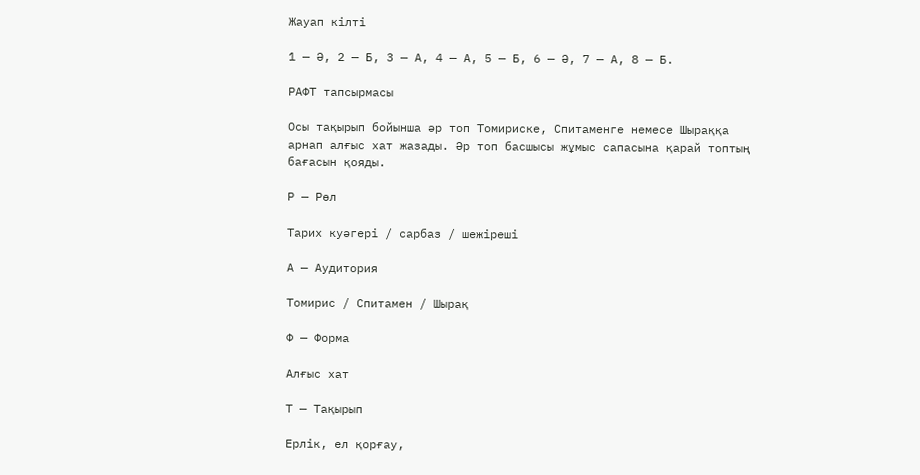Жауап кілті

1 — Ә, 2 — Б, 3 — А, 4 — А, 5 — Б, 6 — Ә, 7 — А, 8 — Б.

РАФТ тапсырмасы

Осы тақырып бойынша әр топ Томириске, Спитаменге немесе Шыраққа арнап алғыс хат жазады. Әр топ басшысы жұмыс сапасына қарай топтың бағасын қояды.

Р — Рөл

Тарих куәгері / сарбаз / шежіреші

А — Аудитория

Томирис / Спитамен / Шырақ

Ф — Форма

Алғыс хат

Т — Тақырып

Ерлік, ел қорғау,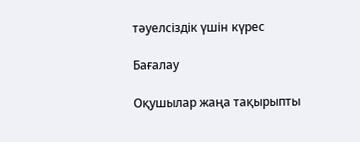тәуелсіздік үшін күрес

Бағалау

Оқушылар жаңа тақырыпты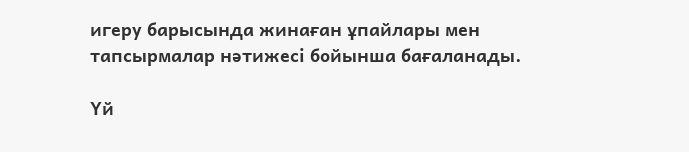игеру барысында жинаған ұпайлары мен тапсырмалар нәтижесі бойынша бағаланады.

Үй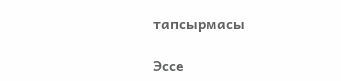тапсырмасы

Эссе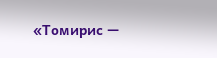«Томирис —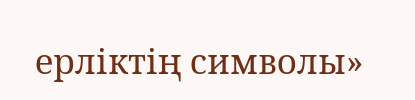ерліктің символы»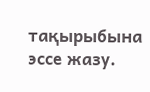тақырыбына эссе жазу.